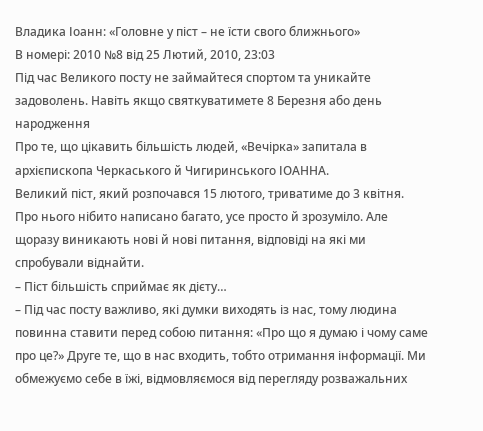Владика Іоанн: «Головне у піст – не їсти свого ближнього»
В номері: 2010 №8 від 25 Лютий, 2010, 23:03
Під час Великого посту не займайтеся спортом та уникайте задоволень. Навіть якщо святкуватимете 8 Березня або день народження
Про те, що цікавить більшість людей, «Вечірка» запитала в архієпископа Черкаського й Чигиринського ІОАННА.
Великий піст, який розпочався 15 лютого, триватиме до 3 квітня. Про нього нібито написано багато, усе просто й зрозуміло. Але щоразу виникають нові й нові питання, відповіді на які ми спробували віднайти.
– Піст більшість сприймає як дієту…
– Під час посту важливо, які думки виходять із нас, тому людина повинна ставити перед собою питання: «Про що я думаю і чому саме про це?» Друге те, що в нас входить, тобто отримання інформації. Ми обмежуємо себе в їжі, відмовляємося від перегляду розважальних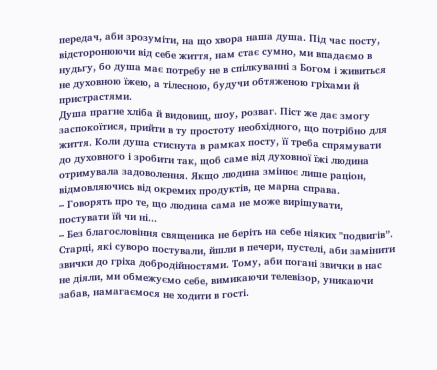передач, аби зрозуміти, на що хвора наша душа. Під час посту, відсторонюючи від себе життя, нам стає сумно, ми впадаємо в нудьгу, бо душа має потребу не в спілкуванні з Богом і живиться не духовною їжею, а тілесною, будучи обтяженою гріхами й пристрастями.
Душа прагне хліба й видовищ, шоу, розваг. Піст же дає змогу заспокоїтися, прийти в ту простоту необхідного, що потрібно для життя. Коли душа стиснута в рамках посту, її треба спрямувати до духовного і зробити так, щоб саме від духовної їжі людина отримувала задоволення. Якщо людина змінює лише раціон, відмовляючись від окремих продуктів, це марна справа.
– Говорять про те, що людина сама не може вирішувати, постувати їй чи ні...
– Без благословіння священика не беріть на себе ніяких "подвигів”. Старці, які суворо постували, йшли в печери, пустелі, аби замінити звички до гріха добродійностями. Тому, аби погані звички в нас не діяли, ми обмежуємо себе, вимикаючи телевізор, уникаючи забав, намагаємося не ходити в гості.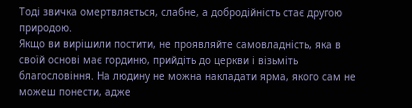Тоді звичка омертвляється, слабне, а добродійність стає другою природою.
Якщо ви вирішили постити, не проявляйте самовладність, яка в своїй основі має гординю, прийдіть до церкви і візьміть благословіння. На людину не можна накладати ярма, якого сам не можеш понести, адже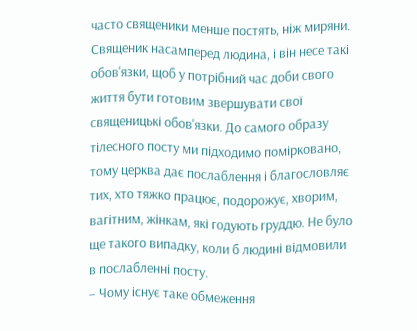часто священики менше постять, ніж миряни. Священик насамперед людина, і він несе такі обов'язки, щоб у потрібний час доби свого життя бути готовим звершувати свої священицькі обов'язки. До самого образу тілесного посту ми підходимо помірковано, тому церква дає послаблення і благословляє тих, хто тяжко працює, подорожує, хворим, вагітним, жінкам, які годують груддю. Не було ще такого випадку, коли б людині відмовили в послабленні посту.
– Чому існує таке обмеження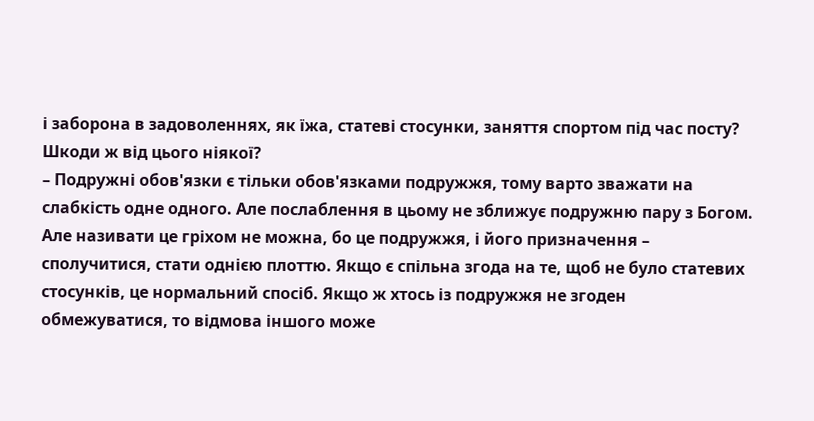і заборона в задоволеннях, як їжа, статеві стосунки, заняття спортом під час посту? Шкоди ж від цього ніякої?
– Подружні обов'язки є тільки обов'язками подружжя, тому варто зважати на слабкість одне одного. Але послаблення в цьому не зближує подружню пару з Богом. Але називати це гріхом не можна, бо це подружжя, і його призначення – сполучитися, стати однією плоттю. Якщо є спільна згода на те, щоб не було статевих стосунків, це нормальний спосіб. Якщо ж хтось із подружжя не згоден обмежуватися, то відмова іншого може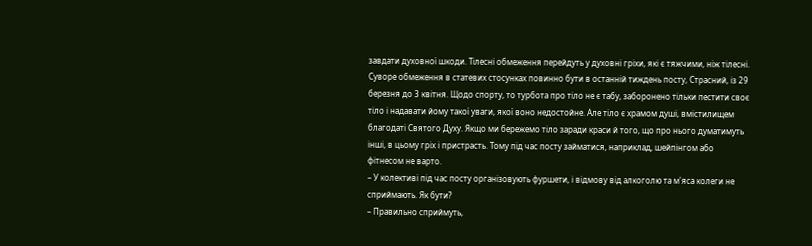завдати духовної шкоди. Тілесні обмеження перейдуть у духовні гріхи, які є тяжчими, ніж тілесні. Суворе обмеження в статевих стосунках повинно бути в останній тиждень посту, Страсний, із 29 березня до 3 квітня. Щодо спорту, то турбота про тіло не є табу, заборонено тільки пестити своє тіло і надавати йому такої уваги, якої воно недостойне. Але тіло є храмом душі, вмістилищем благодаті Святого Духу. Якщо ми бережемо тіло заради краси й того, що про нього думатимуть інші, в цьому гріх і пристрасть. Тому під час посту займатися, наприклад, шейпінгом або фітнесом не варто.
– У колективі під час посту організовують фуршети, і відмову від алкоголю та м'яса колеги не сприймають. Як бути?
– Правильно сприймуть,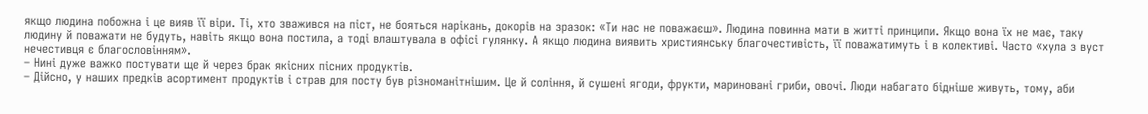якщо людина побожна і це вияв її віри. Ті, хто зважився на піст, не бояться нарікань, докорів на зразок: «Ти нас не поважаєш». Людина повинна мати в житті принципи. Якщо вона їх не має, таку людину й поважати не будуть, навіть якщо вона постила, а тоді влаштувала в офісі гулянку. А якщо людина виявить християнську благочестивість, її поважатимуть і в колективі. Часто «хула з вуст нечестивця є благословінням».
– Нині дуже важко постувати ще й через брак якісних пісних продуктів.
– Дійсно, у наших предків асортимент продуктів і страв для посту був різноманітнішим. Це й соління, й сушені ягоди, фрукти, мариновані гриби, овочі. Люди набагато бідніше живуть, тому, аби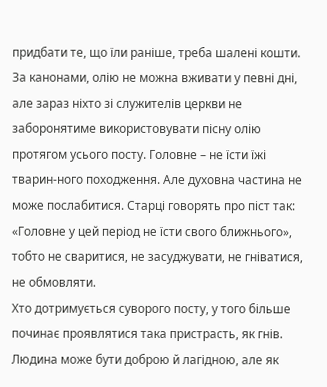придбати те, що їли раніше, треба шалені кошти. За канонами, олію не можна вживати у певні дні, але зараз ніхто зі служителів церкви не заборонятиме використовувати пісну олію протягом усього посту. Головне – не їсти їжі тварин-ного походження. Але духовна частина не може послабитися. Старці говорять про піст так: «Головне у цей період не їсти свого ближнього», тобто не сваритися, не засуджувати, не гніватися, не обмовляти.
Хто дотримується суворого посту, у того більше починає проявлятися така пристрасть, як гнів. Людина може бути доброю й лагідною, але як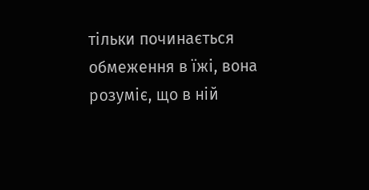тільки починається обмеження в їжі, вона розуміє, що в ній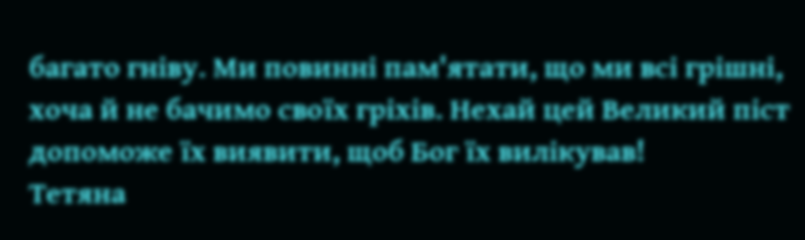багато гніву. Ми повинні пам'ятати, що ми всі грішні, хоча й не бачимо своїх гріхів. Нехай цей Великий піст допоможе їх виявити, щоб Бог їх вилікував!
Тетяна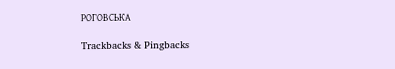РОГОВСЬКА

Trackbacks & Pingbacks